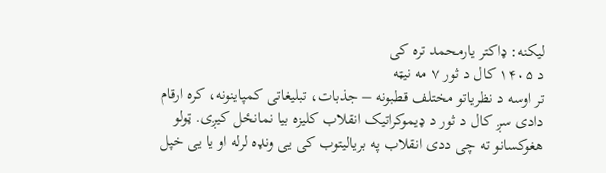لیکنه: ډاکتر یارمحمد تره کی
د ۱۴۰۵ کال د ثور ۷ مه نیټه
تر اوسه د نظریاتو مختلف قطبونه – جذبات، تبلیغاتی کمپاینونه، کره ارقام
دادی سږ کال د ثور د ډیموکراتیک انقلاب کلیزه بیا نمانځل کیږی. ټولو هغوکسانو ته چی ددی انقلاب په بریالیتوب کی یی ونډه لرله او یا یی خپل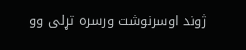ژوند اوسرنوشت ورسره تړلی وو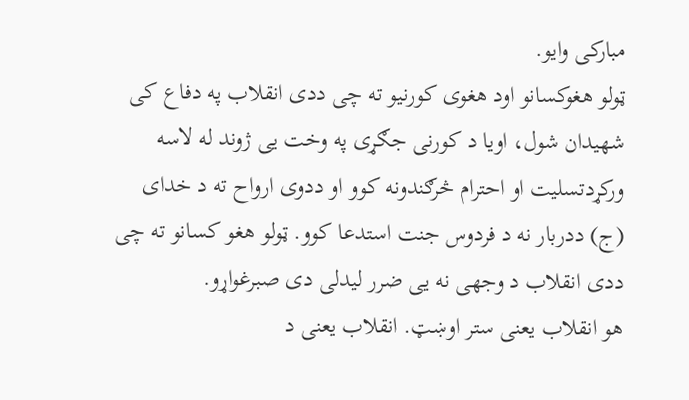مبارکی وایو.
ټولو هغوکسانو اود هغوی کورنیو ته چی ددی انقلاب په دفاع کی شهیدان شول، اویا د کورنی جګړی په وخت یی ژوند له لاسه ورکړدتسلیت او احترام څرګندونه کوو او ددوی ارواح ته د خدای (ج) ددربار نه د فردوس جنت استدعا کوو. ټولو هغو کسانو ته چی ددی انقلاب د وجهی نه یی ضرر لیدلی دی صبرغواړو.
هو انقلاب یعنی ستر اوښټ. انقلاب یعنی د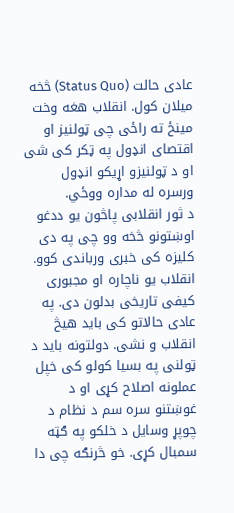عادی حالت (Status Quo) څخه میلان کول. انقلاب هغه وخت مینځ ته راځی چی ټولنیز او اقتصای انډول په ټکر کی شی او د ټولنیزو اړیکو انډول ورسره له مداره ووځي.
د ثور انقلابی پاڅون یو ددغو اوښتونو څخه وو چی په دی کلیزه کی خبری ورباندی کوو.
انقلاب یو ناچاره او مجبوری کیفی تاریخی بدلون دی. په عادی حالاتو کی باید هیڅ انقلاب و نشی. دولتونه باید د ټولنی په بسیا کولو کی خپل عملونه اصلاح کړی او د غوښتنو سره سم د نظام د چوپړ وسایل د خلکو په ګټه سمبال کړی. خو څرنګه چی دا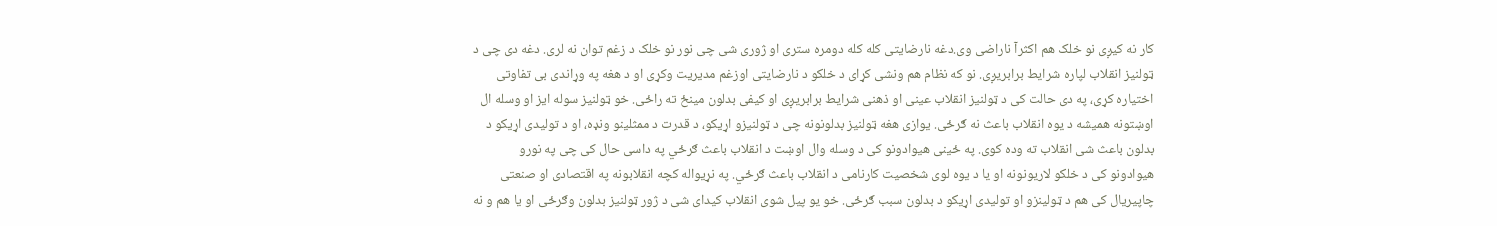کار نه کیږی نو خلک هم اکثرآ ناراضی وی.دغه نارضایتی کله کله دومره ستری او ژوری شی چی نور نو خلک د زغم توان نه لری. دغه دی چی د ټولنیز انقلاب لپاره شرایط برابریږی. نو که نظام هم ونشی کړای د خلکو د نارضایتی اوزغم مدیریت وکړی او د هغه په وړاندی بی تفاوتی اختیاره کړی، په دی حالت کی د ټولنیز انقلاب عینی او ذهنی شرایط برابریږی او کیفی بدلون مینځ ته راځی. خو ټولنیز سوله ایز او وسله ال اوښتونه همیشه د یوه انقلاب باعث نه ګرځی. یوازی هغه ټولنیز بدلونونه چی د ټولنیزو اړیکو، د قدرت د ممثلینو ونډه، او د تولیدی اړیکو د بدلون باعث شی انقلاب ته وده کوی. په ځينی هیوادونو کی د وسله وال اوښت د انقلاب باعث ګرځي په داسی حال کی چی په نورو هیوادونو کی د خلکو لاریونونه او یا د یوه لوی شخصیت کارنامی د انقلاب باعث ګرځي. په نړیواله کچه انقلابونه په اقتصادی او صنعتی چاپیریال کی هم د ټولینزو او تولیدی اړیکو د بدلون سبب ګرځی. خو یو پیل شوی انقلاب کیدای شی د ژور ټولنیز بدلون وګرځی او یا هم و نه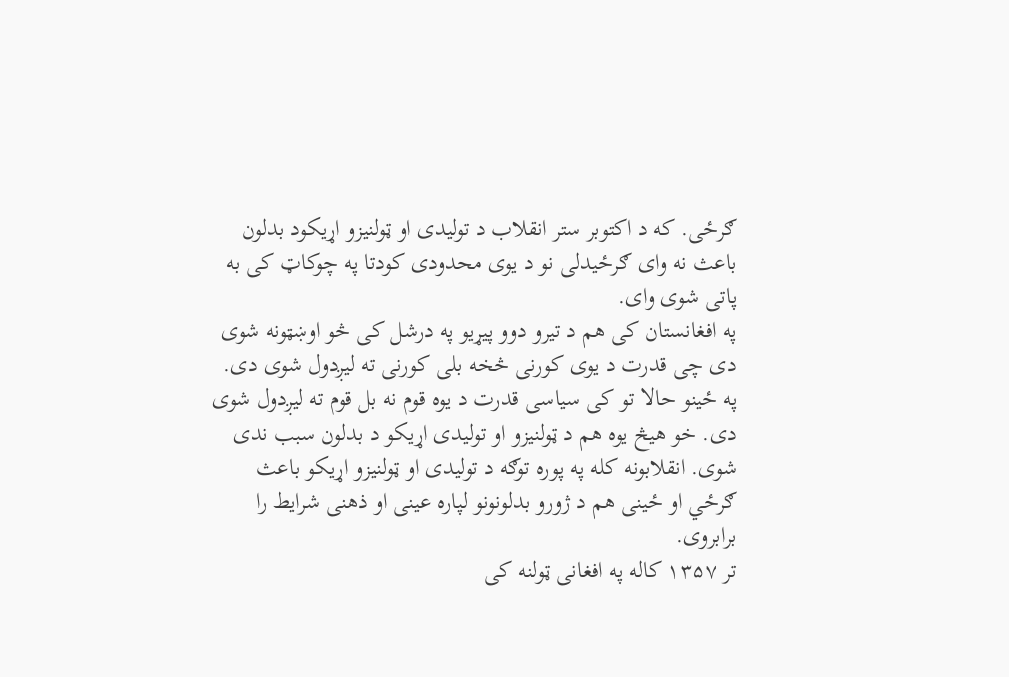ګرځی. که د اکتوبر ستر انقلاب د تولیدی او ټولنیزو اړیکود بدلون باعث نه وای ګرځیدلی نو د یوی محدودی کودتا په چوکاټ کی به پاتی شوی وای.
په افغانستان کی هم د تیرو دوو پیړیو په درشل کی څو اوښټونه شوی دی چی قدرت د یوی کورنی څخه بلی کورنی ته لیږدول شوی دی. په ځینو حالا تو کی سیاسی قدرت د یوه قوم نه بل قوم ته لیږدول شوی دی. خو هیڅ یوه هم د ټولنیزو او تولیدی اړیکو د بدلون سبب ندی شوی. انقلابونه کله په پوره توګه د تولیدی او ټولنیزو اړیکو باعث ګرځي او ځینی هم د ژورو بدلونونو لپاره عینی او ذهنی شرایط را برابروی.
تر ۱۳۵۷ کاله په افغانی ټولنه کی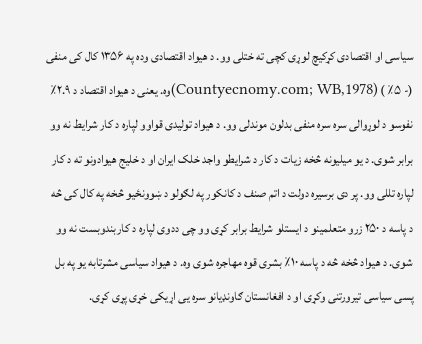سیاسی او اقتصادی کړکیچ لوړی کچی ته ختلی وو. د هیواد اقتصادی وده په ۱۳۵۶ کال کی منفی (- ۵٪ ) (Countyecnomy.com; WB,1978)وه. یعنی د هیواد اقتصاد د ۲.۹٪ نفوسو د لوړوالی سره سره منفی بدلون موندلی وو. د هیواد تولیدی قواوو لپاره د کار شرایط نه وو برابر شوی. د یو میلیونه څخه زیات د کار د شرایطو واجد خلک ایران او د خلیج هیوادونو ته د کار لپاره تللی وو. پر دی برسیره دولت د اتم صنف د کانکور په لګولو د ښوونځیو څخه په کال کی څه د پاسه د ۲۵۰ زرو متعلمینو د ایستلو شرایط برابر کړی وو چی ددوی لپاره د کاربندوبست نه وو شوی. د هیواد څخه څه د پاسه ۱۰٪ بشری قوه مهاجره شوی وه. د هیواد سیاسی مشرتابه یو په بل پسی سیاسی تیرورتنی وکړی او د افغانستان ګاونډیانو سره یی اړیکی خړی پړی کړی.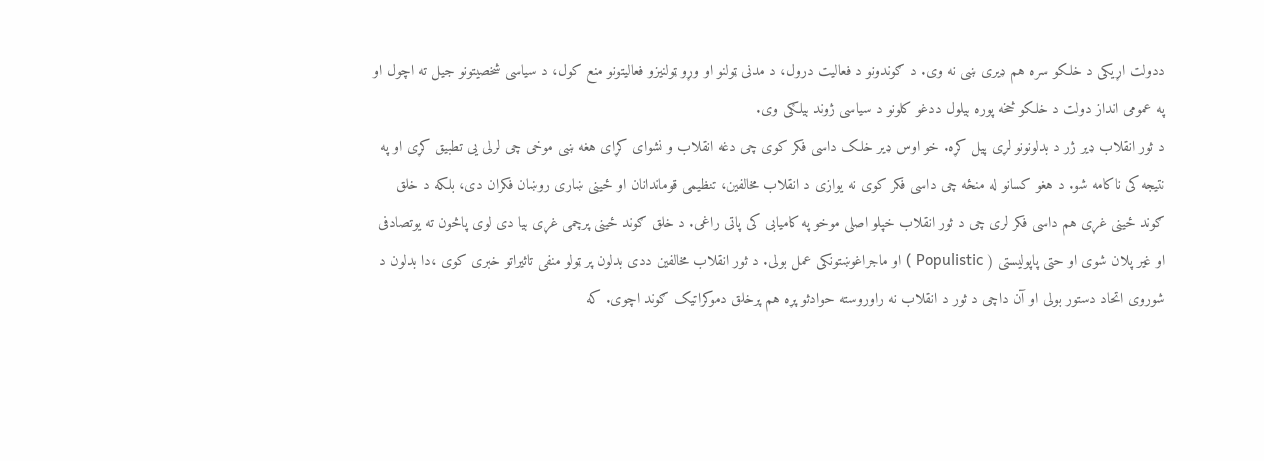ددولت اړیکی د خلکو سره هم ډیری ښی نه وی. د ګوندونو د فعالیت درول، د مدنی ټولنو او وړو ټولنیزو فعالیتونو منع کول، د سیاسی شخصیتونو جیل ته اچول او په عمومی انداز دولت د خلکو څخه پوره بیلول ددغو کلونو د سیاسی ژوند بیلګی وی.
د ثور انقلاب ډیر ژر د بدلونونو لړی پیل کړه. خو اوس ډیر خلک داسی فکر کوی چی دغه انقلاب و نشوای کړای هغه ښی موخی چی لرلی یی تطبیق کړی او په نتیجه کی ناکامه شو. د هغو کسانو له منځه چی داسی فکر کوی نه یوازی د انقلاب مخالفین، تنظیمی قوماندانان او ځینی ښاری روښان فکران دی، بلکه د خلق ګوند ځینی غړی هم داسی فکر لری چی د ثور انقلاب خپلو اصلی موخو په کامیابی کی پاتی راغی. د خلق ګوند ځینی پرچمی غړی بیا دی لوی پاڅون ته یوتصادفی او غیر پلان شوی او حتی پاپولیستی ( Populistic ) او ماجراغوښتونکی عمل بولی. د ثور انقلاب مخالفین ددی بدلون پر ټولو منفی تاثیراتو خبری کوی ،دا بدلون د شوروی اتحاد دستور بولی او آن داچی د ثور د انقلاب نه راوروسته حوادثو پړه هم پرخلق دموکراتیک ګوند اچوی. که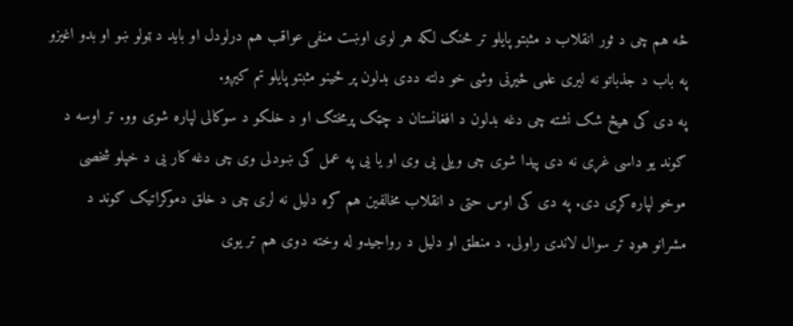څه هم چی د ثور انقلاب د مثبتو پایلو تر څنګ لکه هر لوی اوښت منفی عواقب هم درلودل او باید د ټولو ښو او بدو اغیزو په باب د جذباتو نه لیری علمی څیړنی وشی خو دلته ددی بدلون پر ځینو مثبتو پایلو تم کیږو.
په دی کی هیڅ شک نشته چی دغه بدلون د افغانستان د چټک پرمختګ او د خلکو د سوکالی لپاره شوی وو. تر اوسه د ګوند یو داسی غړی نه دی پیدا شوی چی ویلی یی وی او یا یی په عمل کی ښودلی وی چی دغه کار یی د خپلو شخصی موخو لپاره کړی دی. په دی کی اوس حتی د انقلاب مخالفین هم کره دلیل نه لری چی د خلق دموکراتیک ګوند د مشرانو هوډ تر سوال لاندی راولی. د منطق او دلیل د رواجیدو له وخته دوی هم تر یوی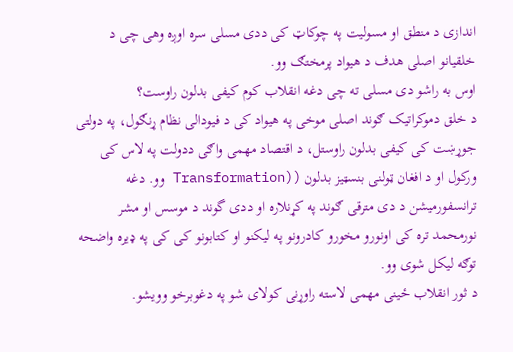اندازی د منطق او مسولیت په چوکاټ کی ددی مسلی سره اوږه وهی چی د خلقیانو اصلی هدف د هیواد پرمختګ وو.
اوس به راشو دی مسلی ته چی دغه انقلاب کوم کیفی بدلون راوست؟
د خلق دموکراتیک ګوند اصلی موخی په هیواد کی د فیودالی نظام ړنګول، په دولتی جوړښت کی کیفی بدلون راوستل، د اقتصاد مهمی واګی ددولت په لاس کی ورکول او د افغان ټولنی بنسټیز بدلون ((Transformation وو. دغه ترانسفورمیشن د دی مترقی ګوند په کړنلاره او ددی گوند د موسس او مشر نورمحمد تره کی اونورو مخورو کادرونو په لیکنو او کتابونو کی کی په ډيره واضحه توګه لیکل شوی وو.
د ثور انقلاب ځینی مهمی لاسته راوړنی کولای شو په دغوبرخو وویشو.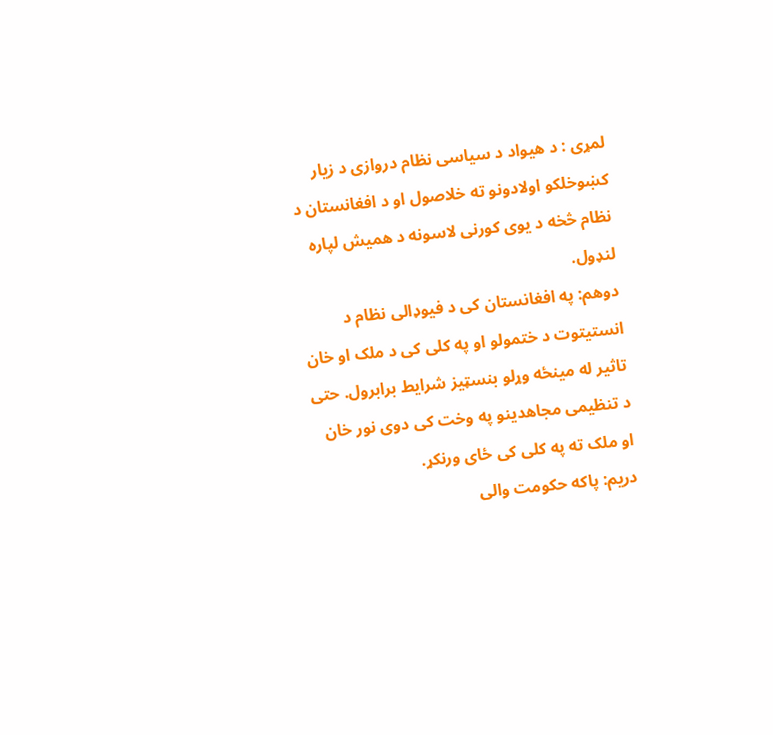لمړی : د هیواد د سیاسی نظام دروازی د زیار کښوخلکو اولادونو ته خلاصول او د افغانستان د نظام څخه د یوی کورنی لاسونه د همیش لپاره لنډول.
دوهم: په افغانستان کی د فیوډالی نظام د انستیتوت د ختمولو او په کلی کی د ملک او خان تاثیر له مینځه وړلو بنسټیز شرایط برابرول. حتی د تنظیمی مجاهدینو په وخت کی دوی نور خان او ملک ته په کلی کی ځای ورنکړ.
دریم: پاکه حکومت والی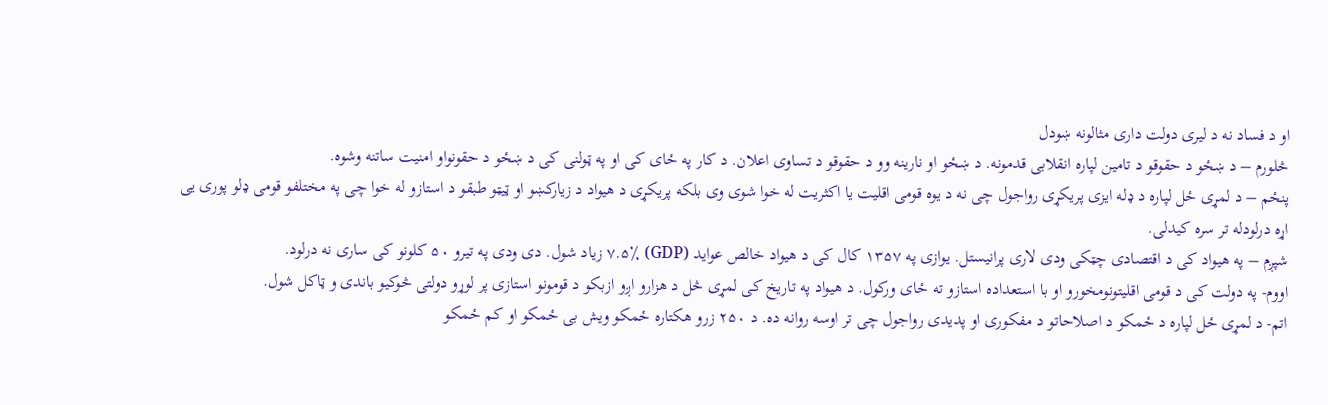او د فساد نه د لیری دولت داری مثالونه ښودل
څلورم – د ښځو د حقوقو د تامین لپاره انقلابی قدمونه. د ښځو او نارینه وو د حقوقو د تساوی اعلان. د کار په ځای کی او په ټولنی کی د ښځو د حقونواو امنیت ساتنه وشوه.
پنځم – د لمړی ځل لپاره د ډله ایزی پریکړی رواجول چی نه د یوه قومی اقلیت یا اکثریت له خوا شوی وی بلکه پریکړی د هیواد د زیارکښو او ټیټو طبقو د استازو له خوا چی په مختلفو قومی ډلو پوری یی اړه درلودله تر سره کیدلی.
شپږم – په هیواد کی د اقتصادی چټکی ودی لاری پرانیستل. یوازی په ۱۳۵۷ کال کی د هیواد خالص عواید (GDP) ۷.۵٪ زیاد شول. دی ودی په تیرو ۵۰ کلونو کی ساری نه درلود.
اووم- په دولت کی د قومی اقلیتونومخورو او با استعداده استازو ته ځای ورکول. د هیواد په تاریخ کی لمړی څل د هزارو اږو ازبکو د قومونو استازی پر لوړو دولتی څوکیو باندی و ټاکل شول.
اتم- د لمړی ځل لپاره د ځمکو د اصلاحاتو د مفکوری او پدیدی رواجول چی تر اوسه روانه ده. د ۲۵۰ زرو هکتاره ځمکو ویش بی ځمکو او کم ځمکو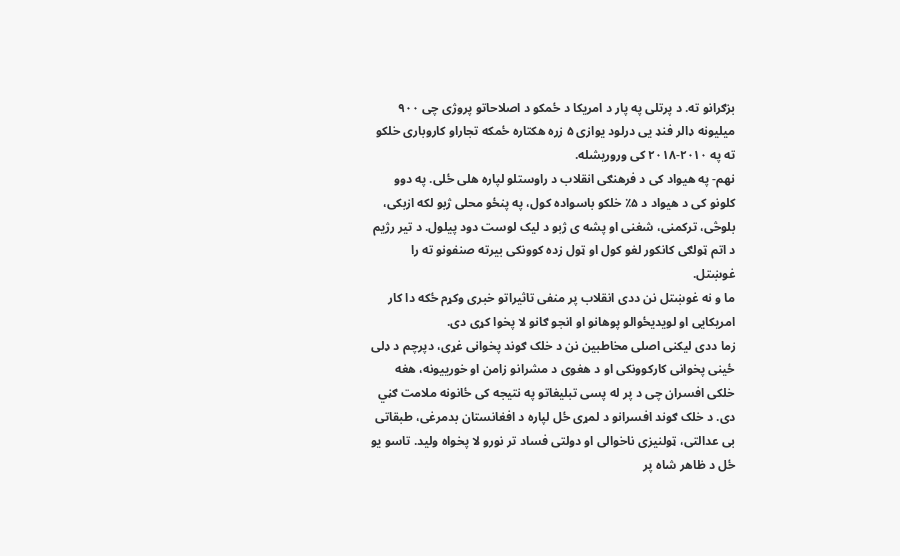بزګرانو ته. د پرتلی په پار د امریکا د ځمکو د اصلاحاتو پروژی چی ۹۰۰ میلیونه ډالر فنډ یی درلود یوازی ۵ زره هکتاره ځمکه تجاراو کاروباری خلکو ته په ۲۰۱۰-۲۰۱۸ کی وروریشله.
نهم- په هیواد کی د فرهنګی انقلاب د راوستلو لپاره هلی ځلی. په دوو کلونو کی د هیواد د ۵٪ خلکو باسواده کول، په پنځو محلی ژبو لکه ازبکی، بلوڅی، ترکمنی، شغنی او پشه ی ژبو د لیک لوست دود پیلول. د تیر رژیم د اتم ټولګی کانکور لغو کول او ټول زده کوونکی بیرته صنفونو ته را غوښتل.
ما و نه غوښتل نن ددی انقلاب پر منفی تاثیراتو خبری وکړم ځکه دا کار امریکایی او لویدیځوالو پوهانو او انجو ګانو لا پخوا کړی دی.
زما ددی لیکنی اصلی مخاطبین نن د خلک ګوند پخوانی غړی، دپرچم د ډلی ځینی پخوانی کارکوونکی او د هغوی د مشرانو زامن او خورییونه، هغه خلکی افسران چی د پر له پسی تبلیغاتو په نتیجه کی ځانونه ملامت ګڼي دی. د خلک ګوند افسرانو د لمړی ځل لپاره د افغانستان بدمرغی، طبقاتی بی عدالتی، ټولنیزی ناخوالی او دولتی فساد تر نورو لا پخواه ولید. تاسو یو ځل د ظاهر شاه پر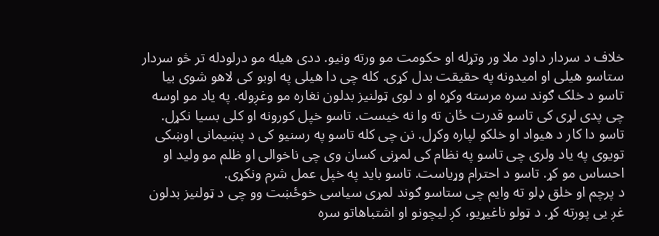خلاف د سردار داود ملا ور وتړله او حکومت مو ورته ونیو. ددی هیله مو درلودله تر څو سردار ستاسو هیلی او امیدونه په حقیقت بدل کړی. کله چی دا هیلی په اوبو کی لاهو شوی بیا تاسو د خلک ګوند سره مرسته وکړه او د لوی ټولنیز بدلون نغاره مو وغږوله. په یاد مو اوسه چی پدی لړی کی تاسو قدرت ځان ته وا نه خیست. تاسو خپل کورونه او کلی بسیا نکړل. تاسو دا کار د هیواد او خلکو لپاره وکړل. نن چی کله تاسو په رسنیو کی د پښیمانی اوښکی تویوی په یاد ولری چی تاسو په نظام کی لمړنی کسان وی چی ناخوالی او ظلم مو ولید او احساس مو کړ. تاسو د احترام وړیاست. تاسو باید په خپل عمل شرم ونکړی.
د پرچم او خلق ډلو ته وایم چی ستاسو ګوند لمړی سیاسی خوځښت وو چی د ټولنیز بدلون غږ یی پورته کړ. د ټولو ناغیړیو، کږ لیچونو او اشتباهاتو سره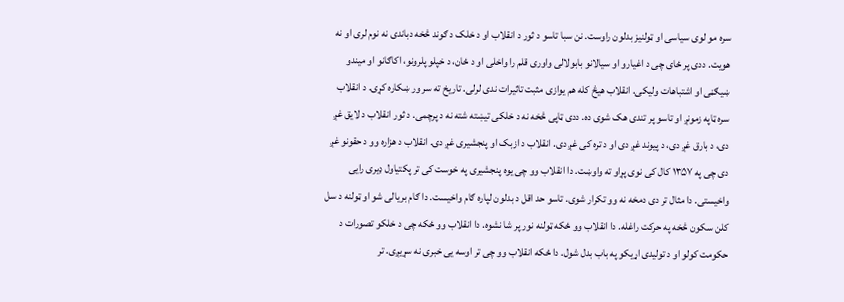سره مو لوی سیاسی او ټولنیز بدلون راوست. نن سبا تاسو د ثور د انقلاب او د خلک د ګوند څخه دباندی نه نوم لری او نه هویت. ددی پر ځای چی د اغیارو او سیالانو بابولالی واوری قلم را واخلی او د ځان، د خپلو پلرونو، اکاګانو او میندو ښیګڼی او اشتباهات ولیکی. انقلاب هیڅ کله هم یوازی مثبت تاثیرات ندی لرلی. تاریخ ته سر ور ښکاره کړی. د انقلاب سره ټاپه زمونږ او تاسو پر تندی هک شوی ده. ددی ټاپی څخه نه د خلکی تیښته شته نه د پرچمی. د ثور انقلاب د لایق غږ دی، د بارق غږ دی، د پیوند غږ دی او د تره کی غږ دی. انقلاب د ازبک او پنجشیری غږ دی. انقلاب د هزاره وو د حقونو غږ دی چی په ۱۳۵۷ کال کی نوی پړاو ته واوښت. دا انقلاب وو چی یوه پنجشیری په خوست کی تر پکتیاول ډيری رایی واخیستی. دا مثال تر دی دمخه نه وو تکرار شوی. تاسو حد اقل د بدلون لپاره ګام واخیست. دا ګام بریالی شو او ټولنه د سل کلن سکون څخه په حرکت راغله. دا انقلاب وو ځکه ټولنه نور پر شا نشوه. دا انقلاب وو ځکه چی د خلکو تصورات د حکومت کولو او د تولیدی اړیکو په باب بدل شول. دا ځکه انقلاب وو چی تر اوسه یی خبری نه سړیږی. تر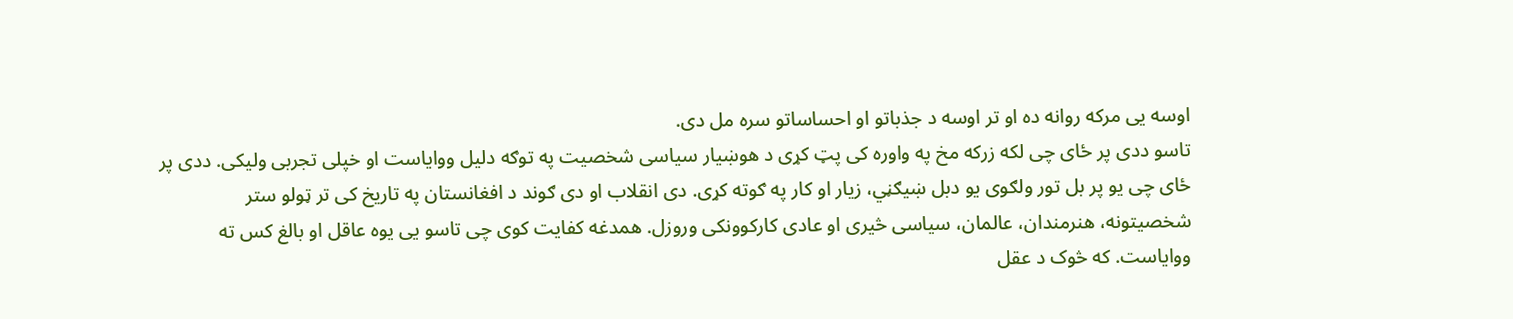اوسه یی مرکه روانه ده او تر اوسه د جذباتو او احساساتو سره مل دی.
تاسو ددی پر ځای چی لکه زرکه مخ په واوره کی پټ کړی د هوښیار سیاسی شخصیت په توګه دلیل ووایاست او خپلی تجربی ولیکی. ددی پر ځای چی یو پر بل تور ولګوی یو دبل ښیګڼي، زیار او کار په ګوته کړی. دی انقلاب او دی ګوند د افغانستان په تاریخ کی تر ټولو ستر شخصیتونه، هنرمندان، عالمان، سیاسی څیری او عادی کارکوونکی وروزل. همدغه کفایت کوی چی تاسو یی یوه عاقل او بالغ کس ته ووایاست. که څوک د عقل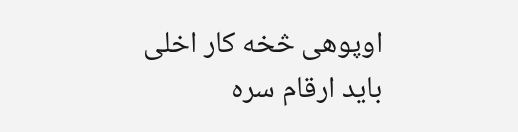اوپوهی څخه کار اخلی باید ارقام سره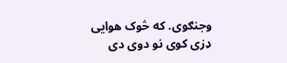وجنګوی. که څوک هوایی ډزی کوی نو دوی دی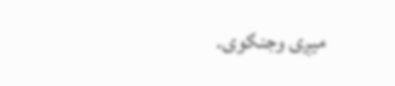میږی وجنګوی.